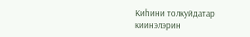Киһини толкуйдатар киинэлэрин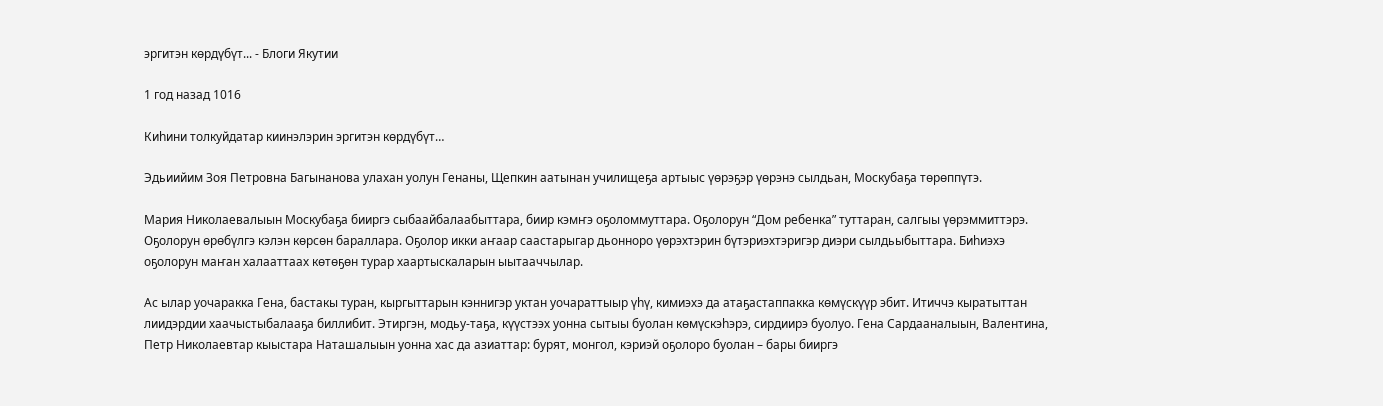эргитэн көрдүбүт... - Блоги Якутии

1 год назад 1016

Киһини толкуйдатар киинэлэрин эргитэн көрдүбүт…

Эдьиийим Зоя Петровна Багынанова улахан уолун Генаны, Щепкин аатынан училищеҕа артыыс үөрэҕэр үөрэнэ сылдьан, Москубаҕа төрөппүтэ.

Мария Николаевалыын Москубаҕа бииргэ сыбаайбалаабыттара, биир кэмҥэ оҕоломмуттара. Оҕолорун “Дом ребенка” туттаран, салгыы үөрэммиттэрэ. Оҕолорун өрөбүлгэ кэлэн көрсөн бараллара. Оҕолор икки аҥаар саастарыгар дьонноро үөрэхтэрин бүтэриэхтэригэр диэри сылдьыбыттара. Биһиэхэ оҕолорун маҥан халааттаах көтөҕөн турар хаартыскаларын ыытааччылар.

Ас ылар уочаракка Гена, бастакы туран, кыргыттарын кэннигэр уктан уочараттыыр үһү, кимиэхэ да атаҕастаппакка көмүскүүр эбит. Итиччэ кыратыттан лиидэрдии хаачыстыбалааҕа биллибит. Этиргэн, модьу-таҕа, күүстээх уонна сытыы буолан көмүскэһэрэ, сирдиирэ буолуо. Гена Сардааналыын, Валентина, Петр Николаевтар кыыстара Наташалыын уонна хас да азиаттар: бурят, монгол, кэриэй оҕолоро буолан – бары бииргэ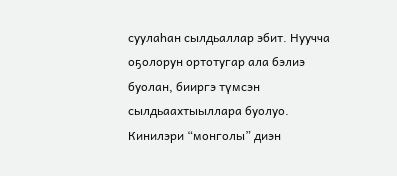суулаһан сылдьаллар эбит. Нуучча оҕолорун ортотугар ала бэлиэ буолан, бииргэ түмсэн сылдьаахтыыллара буолуо. Кинилэри “монголы” диэн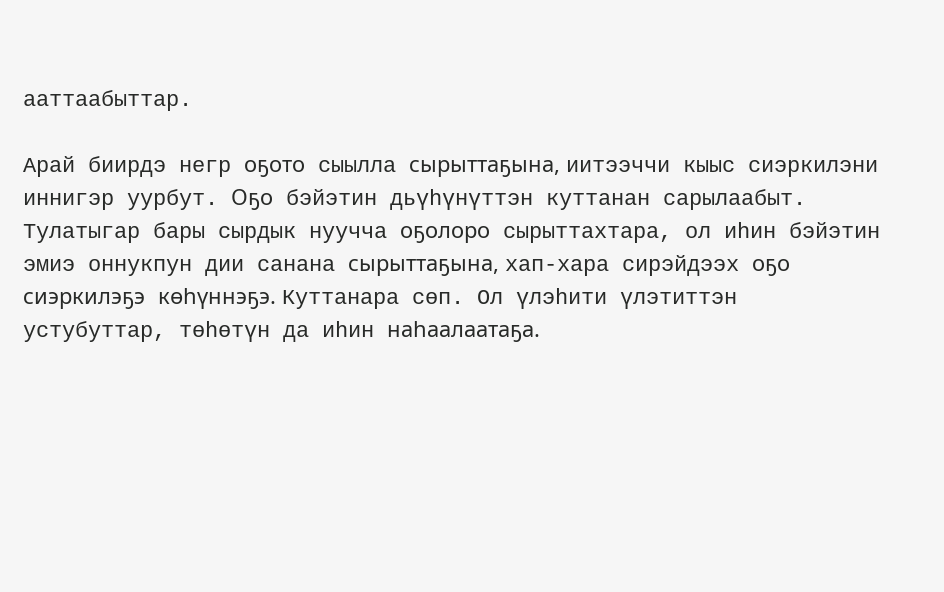ааттаабыттар.

Арай биирдэ негр оҕото сыылла сырыттаҕына, иитээччи кыыс сиэркилэни иннигэр уурбут. Оҕо бэйэтин дьүһүнүттэн куттанан сарылаабыт. Тулатыгар бары сырдык нуучча оҕолоро сырыттахтара, ол иһин бэйэтин эмиэ оннукпун дии санана сырыттаҕына, хап-хара сирэйдээх оҕо сиэркилэҕэ көһүннэҕэ. Куттанара сөп. Ол үлэһити үлэтиттэн устубуттар, төһөтүн да иһин наһаалаатаҕа.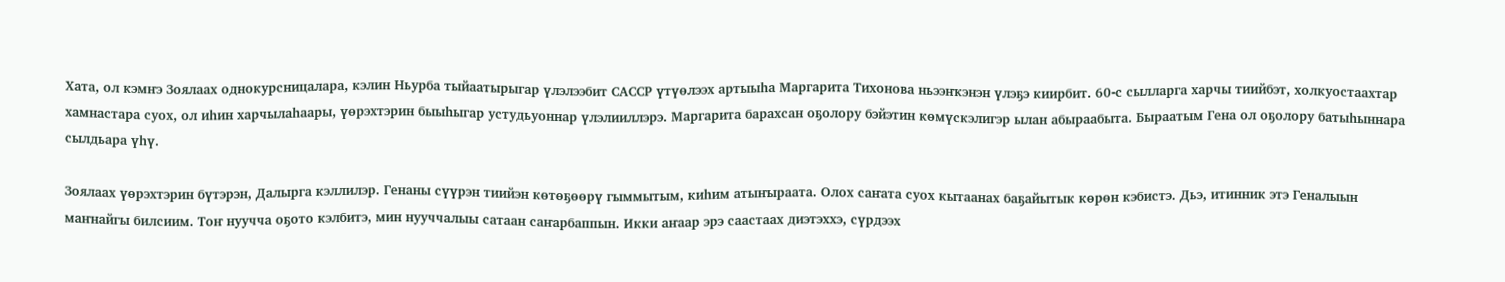Хата, ол кэмҥэ Зоялаах однокурсницалара, кэлин Ньурба тыйаатырыгар үлэлээбит САССР үтүөлээх артыыһа Маргарита Тихонова ньээҥкэнэн үлэҕэ киирбит. 60-с сылларга харчы тиийбэт, холкуостаахтар хамнастара суох, ол иһин харчылаһаары, үөрэхтэрин быыһыгар устудьуоннар үлэлииллэрэ. Маргарита барахсан оҕолору бэйэтин көмүскэлигэр ылан абыраабыта. Быраатым Гена ол оҕолору батыһыннара сылдьара үһү.

Зоялаах үөрэхтэрин бүтэрэн, Далырга кэллилэр. Генаны сүүрэн тиийэн көтөҕөөрү гыммытым, киһим атыҥыраата. Олох саҥата суох кытаанах баҕайытык көрөн кэбистэ. Дьэ, итинник этэ Геналыын маҥнайгы билсиим. Тоҥ нуучча оҕото кэлбитэ, мин нууччалыы сатаан саҥарбаппын. Икки аҥаар эрэ саастаах диэтэххэ, сүрдээх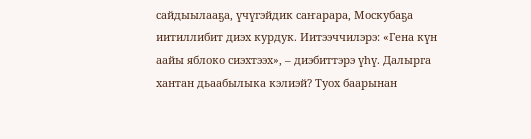сайдыылааҕа, үчүгэйдик саҥарара, Москубаҕа иитиллибит диэх курдук. Иитээччилэрэ: «Гена күн аайы яблоко сиэхтээх», – диэбиттэрэ үһү. Далырга хантан дьаабылыка кэлиэй? Туох баарынан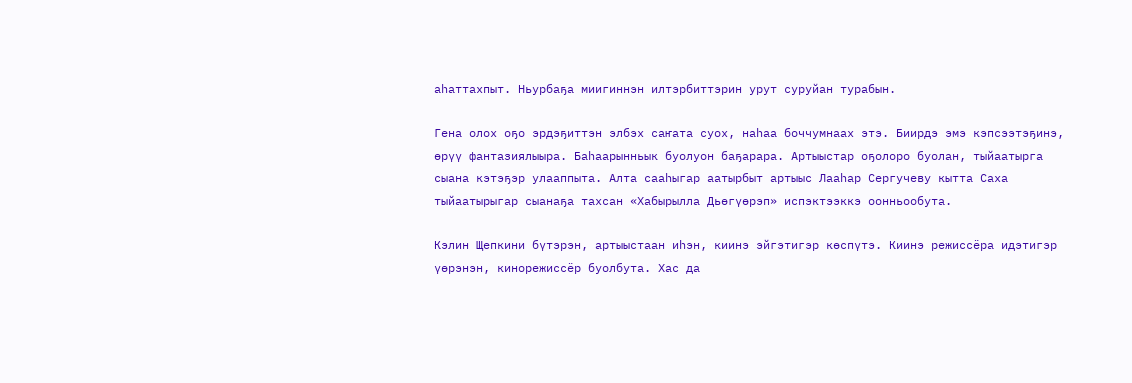аһаттахпыт. Ньурбаҕа миигиннэн илтэрбиттэрин урут суруйан турабын.

Гена олох оҕо эрдэҕиттэн элбэх саҥата суох, наһаа боччумнаах этэ. Биирдэ эмэ кэпсээтэҕинэ, өрүү фантазиялыыра. Баһаарынньык буолуон баҕарара. Артыыстар оҕолоро буолан, тыйаатырга сыана кэтэҕэр улааппыта. Алта сааһыгар аатырбыт артыыс Лааһар Сергучеву кытта Саха тыйаатырыгар сыанаҕа тахсан «Хабырылла Дьөгүөрэп» испэктээккэ оонньообута.

Кэлин Щепкини бүтэрэн, артыыстаан иһэн, киинэ эйгэтигэр көспүтэ. Киинэ режиссёра идэтигэр үөрэнэн, кинорежиссёр буолбута. Хас да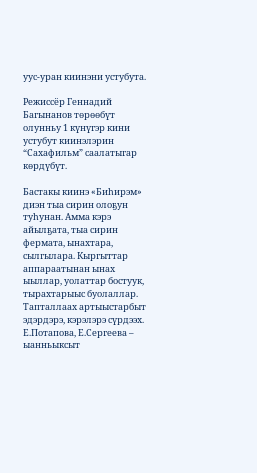уус-уран киинэни устубута.

Режиссёр Геннадий Багынанов төрөөбүт олунньу 1 күнүгэр кини устубут киинэлэрин “Сахафильм” саалатыгар көрдүбүт.

Бастакы киинэ «Биһирэм» диэн тыа сирин олоҕун туһунан. Амма кэрэ айылҕата, тыа сирин фермата, ынахтара, сылгылара. Кыргыттар аппараатынан ынах ыыллар, уолаттар бостуук, тырахтарыыс буолаллар. Тапталлаах артыыстарбыт эдэрдэрэ, кэрэлэрэ сүрдээх. Е.Потапова, Е.Сергеева – ыанньыксыт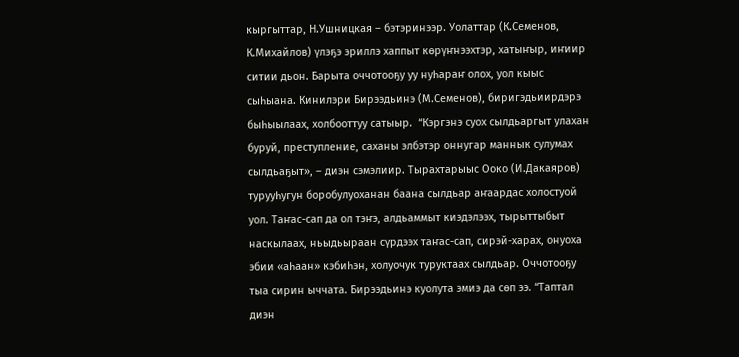кыргыттар, Н.Ушницкая – бэтэринээр. Уолаттар (К.Семенов, К.Михайлов) үлэҕэ эриллэ хаппыт көрүҥнээхтэр, хатыҥыр, иҥиир ситии дьон. Барыта оччотооҕу уу нуһараҥ олох, уол кыыс сыһыана. Кинилэри Бирээдьинэ (М.Семенов), биригэдьиирдэрэ быһыылаах, холбооттуу сатыыр.  “Кэргэнэ суох сылдьаргыт улахан буруй, преступление, саханы элбэтэр оннугар маннык сулумах сылдьаҕыт», – диэн сэмэлиир. Тырахтарыыс Ооко (И.Дакаяров) турууһугун боробулуоханан баана сылдьар аҥаардас холостуой уол. Таҥас-сап да ол тэҥэ, алдьаммыт киэдэлээх, тырыттыбыт наскылаах, ньыдьыраан сүрдээх таҥас-сап, сирэй-харах, онуоха эбии «аһаан» кэбиһэн, холуочук туруктаах сылдьар. Оччотооҕу тыа сирин ыччата. Бирээдьинэ куолута эмиэ да сөп ээ. “Таптал диэн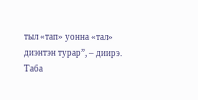тыл «тап» уонна «тал» диэнтэн турар”, – диирэ. Таба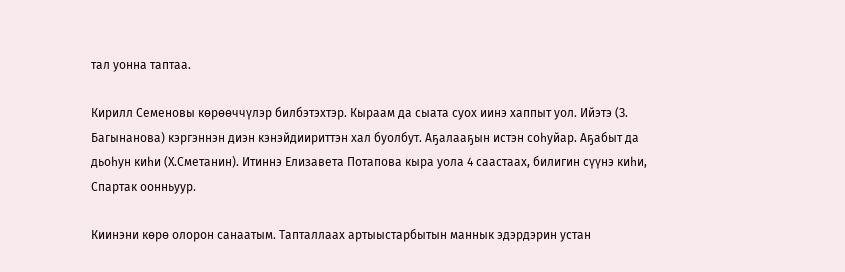тал уонна таптаа.

Кирилл Семеновы көрөөччүлэр билбэтэхтэр. Кыраам да сыата суох иинэ хаппыт уол. Ийэтэ (З. Багынанова) кэргэннэн диэн кэнэйдиириттэн хал буолбут. Аҕалааҕын истэн соһуйар. Аҕабыт да дьоһун киһи (Х.Сметанин). Итиннэ Елизавета Потапова кыра уола 4 саастаах, билигин сүүнэ киһи, Спартак оонньуур.

Киинэни көрө олорон санаатым. Тапталлаах артыыстарбытын маннык эдэрдэрин устан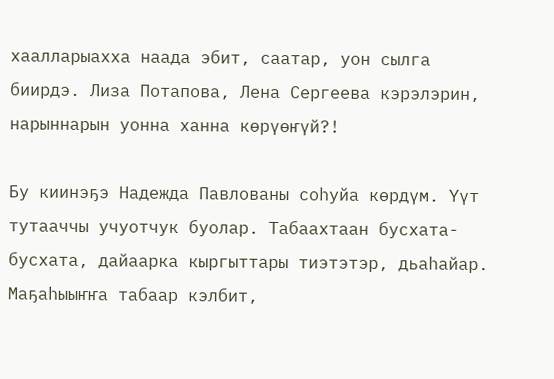хаалларыахха наада эбит, саатар, уон сылга биирдэ. Лиза Потапова, Лена Сергеева кэрэлэрин, нарыннарын уонна ханна көрүөҥүй?!

Бу киинэҕэ Надежда Павлованы соһуйа көрдүм. Үүт тутааччы учуотчук буолар. Табаахтаан бусхата- бусхата, дайаарка кыргыттары тиэтэтэр, дьаһайар. Маҕаһыыҥҥа табаар кэлбит,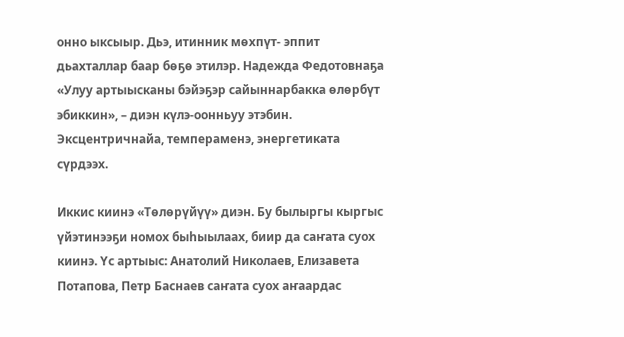онно ыксыыр. Дьэ, итинник мөхпүт- эппит дьахталлар баар бөҕө этилэр. Надежда Федотовнаҕа «Улуу артыысканы бэйэҕэр сайыннарбакка өлөрбүт эбиккин», – диэн күлэ-оонньуу этэбин. Эксцентричнайа, темпераменэ, энергетиката сүрдээх.

Иккис киинэ «Төлөрүйүү» диэн. Бу былыргы кыргыс үйэтинээҕи номох быһыылаах, биир да саҥата суох киинэ. Үс артыыс: Анатолий Николаев, Елизавета Потапова, Петр Баснаев саҥата суох аҥаардас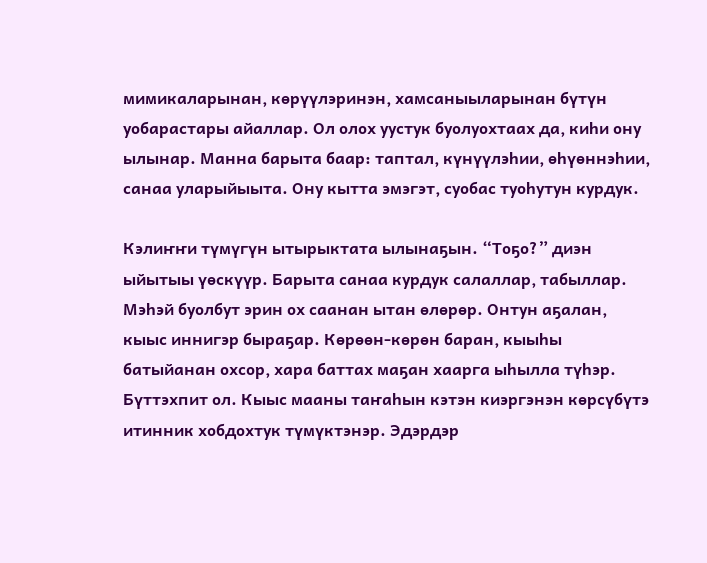мимикаларынан, көрүүлэринэн, хамсаныыларынан бүтүн уобарастары айаллар. Ол олох уустук буолуохтаах да, киһи ону ылынар. Манна барыта баар: таптал, күнүүлэһии, өһүөннэһии, санаа уларыйыыта. Ону кытта эмэгэт, суобас туоһутун курдук.

Кэлиҥҥи түмүгүн ытырыктата ылынаҕын. “Тоҕо?” диэн ыйытыы үөскүүр. Барыта санаа курдук салаллар, табыллар. Мэһэй буолбут эрин ох саанан ытан өлөрөр. Онтун аҕалан, кыыс иннигэр быраҕар. Көрөөн-көрөн баран, кыыһы батыйанан охсор, хара баттах маҕан хаарга ыһылла түһэр. Бүттэхпит ол. Кыыс мааны таҥаһын кэтэн киэргэнэн көрсүбүтэ итинник хобдохтук түмүктэнэр. Эдэрдэр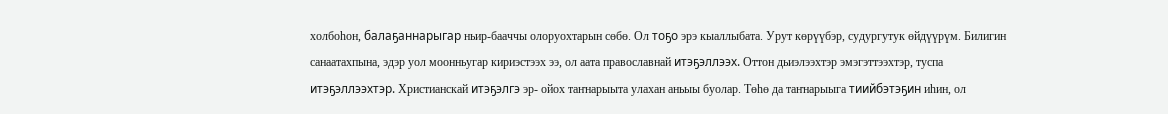холбоһон, балаҕаннарыгар ньир-бааччы олоруохтарын сөбө. Ол тоҕо эрэ кыаллыбата. Урут көрүүбэр, судургутук өйдүүрүм. Билигин санаатахпына, эдэр уол моонньугар кириэстээх ээ, ол аата православнай итэҕэллээх. Оттон дьиэлээхтэр эмэгэттээхтэр, туспа итэҕэллээхтэр. Христианскай итэҕэлгэ эр- ойох таҥнарыыта улахан аньыы буолар. Төһө да таҥнарыыга тиийбэтэҕин иһин, ол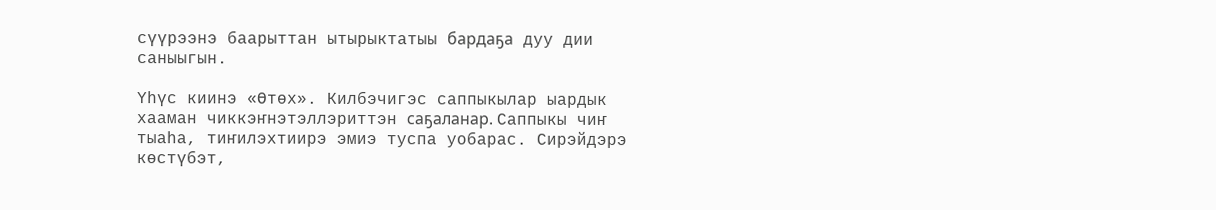сүүрээнэ баарыттан ытырыктатыы бардаҕа дуу дии саныыгын.

Үһүс киинэ «Өтөх». Килбэчигэс саппыкылар ыардык хааман чиккэҥнэтэллэриттэн саҕаланар. Саппыкы чиҥ тыаһа, тиҥилэхтиирэ эмиэ туспа уобарас. Сирэйдэрэ көстүбэт,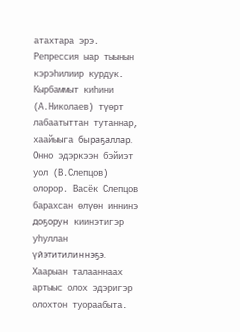атахтара эрэ. Репрессия ыар тыынын кэрэһилиир курдук. Кырбаммыт киһини (А.Николаев) түөрт лабаатыттан тутаннар, хаайыыга быраҕаллар. Онно эдэркээн бэйиэт уол (В.Слепцов) олорор. Васёк Слепцов барахсан өлүөн иннинэ доҕорун киинэтигэр уһуллан үйэтитилиннэҕэ. Хаарыан талааннаах артыыс олох эдэригэр олохтон туораабыта.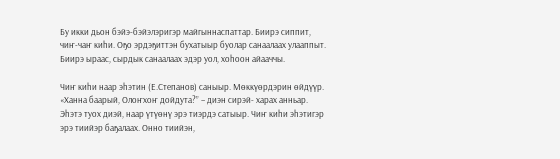Бу икки дьон бэйэ-бэйэлэригэр майгыннаспаттар. Биирэ сиппит, чиҥ-чаҥ киһи. Оҕо эрдэҕиттэн бухатыыр буолар санаалаах улааппыт. Биирэ ыраас, сырдык санаалаах эдэр уол, хоһоон айааччы.

Чиҥ киһи наар эһэтин (Е.Степанов) саныыр. Мөккүөрдэрин өйдүүр. «Ханна баарый, Олоҥхоҥ дойдута?” – диэн сирэй- харах анньар. Эһэтэ туох диэй, наар үтүөнү эрэ тиэрдэ сатыыр. Чиҥ киһи эһэтигэр эрэ тиийэр баҕалаах. Онно тиийэн,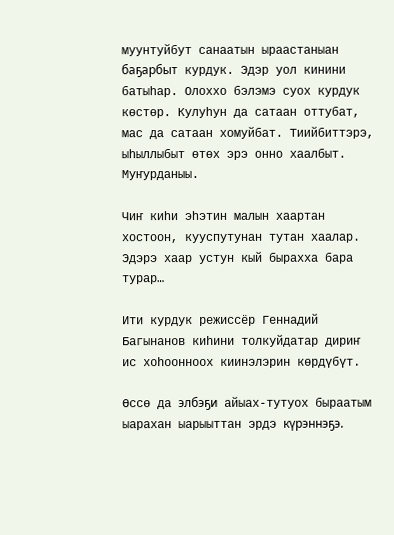муунтуйбут санаатын ыраастаныан баҕарбыт курдук. Эдэр уол кинини батыһар. Олоххо бэлэмэ суох курдук көстөр. Кулуһун да сатаан оттубат, мас да сатаан хомуйбат. Тиийбиттэрэ, ыһыллыбыт өтөх эрэ онно хаалбыт. Муҥурданыы.

Чиҥ киһи эһэтин малын хаартан хостоон, кууспутунан тутан хаалар. Эдэрэ хаар устун кый бырахха бара турар…

Ити курдук режиссёр Геннадий Багынанов киһини толкуйдатар дириҥ ис хоһоонноох киинэлэрин көрдүбүт.

Өссө да элбэҕи айыах-тутуох быраатым ыарахан ыарыыттан эрдэ күрэннэҕэ.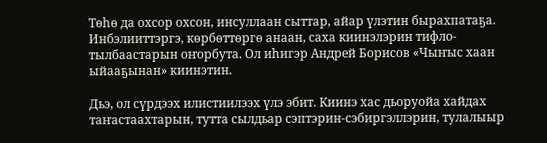Төһө да охсор охсон, инсуллаан сыттар, айар үлэтин бырахпатаҕа. Инбэлииттэргэ, көрбөттөргө анаан, саха киинэлэрин тифло-тылбаастарын оҥорбута. Ол иһигэр Андрей Борисов «Чыҥыс хаан ыйааҕынан» киинэтин.

Дьэ, ол сүрдээх илистиилээх үлэ эбит. Киинэ хас дьоруойа хайдах таҥастаахтарын, тутта сылдьар сэптэрин-сэбиргэллэрин, тулалыыр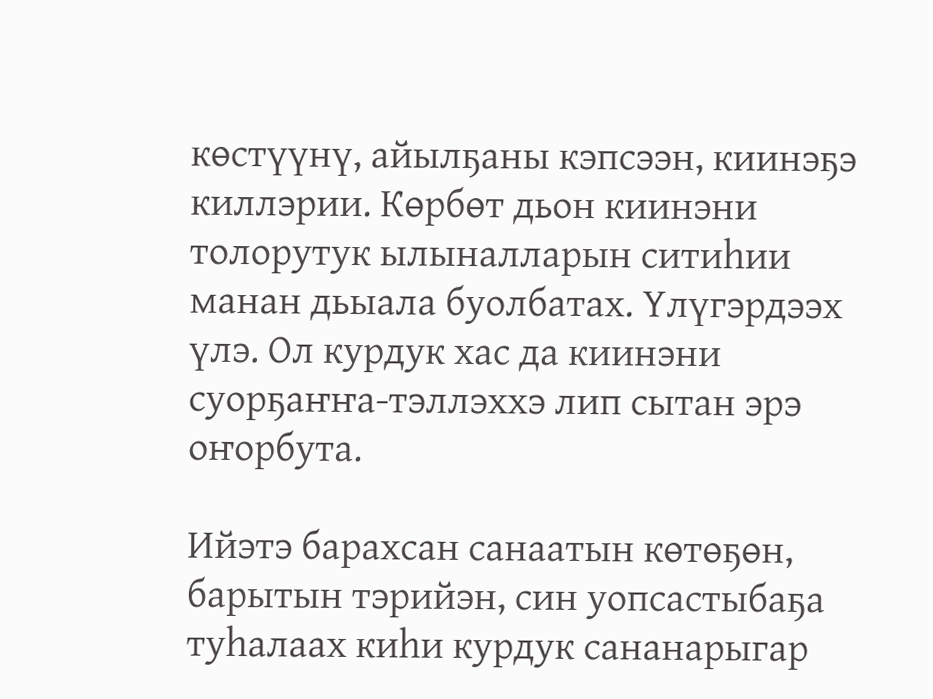көстүүнү, айылҕаны кэпсээн, киинэҕэ киллэрии. Көрбөт дьон киинэни толорутук ылыналларын ситиһии манан дьыала буолбатах. Үлүгэрдээх үлэ. Ол курдук хас да киинэни суорҕаҥҥа-тэллэххэ лип сытан эрэ оҥорбута.

Ийэтэ барахсан санаатын көтөҕөн, барытын тэрийэн, син уопсастыбаҕа туһалаах киһи курдук сананарыгар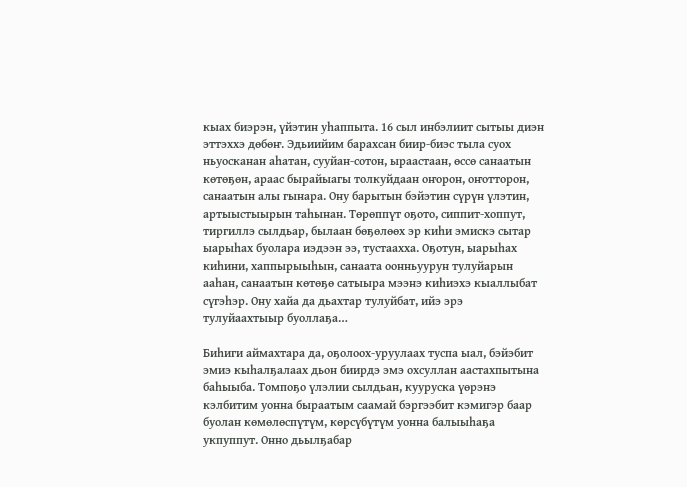кыах биэрэн, үйэтин уһаппыта. 16 сыл инбэлиит сытыы диэн эттэххэ дөбөҥ. Эдьиийим барахсан биир-биэс тыла суох ньуосканан аһатан, сууйан-сотон, ыраастаан, өссө санаатын көтөҕөн, араас бырайыагы толкуйдаан оҥорон, оҥотторон, санаатын алы гынара. Ону барытын бэйэтин сүрүн үлэтин, артыыстыырын таһынан. Төрөппүт оҕото, сиппит-хоппут, тиргиллэ сылдьар, былаан бөҕөлөөх эр киһи эмискэ сытар ыарыһах буолара иэдээн ээ, тустаахха. Оҕотун, ыарыһах киһини, хаппырыыһын, санаата оонньуурун тулуйарын ааһан, санаатын көтөҕө сатыыра мээнэ киһиэхэ кыаллыбат сүгэһэр. Ону хайа да дьахтар тулуйбат, ийэ эрэ тулуйаахтыыр буоллаҕа…

Биһиги аймахтара да, оҕолоох-уруулаах туспа ыал, бэйэбит эмиэ кыһалҕалаах дьон биирдэ эмэ охсуллан аастахпытына баһыыба. Томпоҕо үлэлии сылдьан, кууруска үөрэнэ кэлбитим уонна быраатым саамай бэргээбит кэмигэр баар буолан көмөлөспүтүм, көрсүбүтүм уонна балыыһаҕа укпуппут. Онно дьылҕабар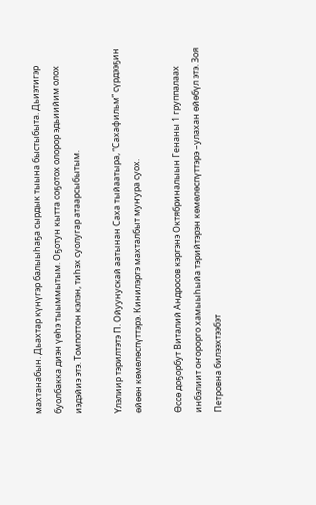махтанабын. Дьахтар күнүгэр балыыһаҕа сырдык тыына быстыбыта. Дьиэтигэр буолбакка диэн үөһэ тыыммытым. Оҕотун кытта соҕотох олорор эдьиийим олох иэдэйиэ этэ. Томпоттон кэлэн, тиһэх суолугар атаарсыбытым.

Үлэлиир тэрилтэтэ П. Ойуунускай аатынан Саха тыйаатыра, “Сахафильм” сүрдээҕин өйөөн көмөлөспүттэрэ. Кинилэргэ махталбыт муҥура суох.

Өссө доҕорбут Виталий Андросов кэргэнэ Октябриналыын Генаны 1 группалаах инбэлиит оҥорорго хамыыһыйа тэрийтэрэн көмөлөспүттэрэ –улахан өйөбүл этэ. Зоя Петровна билээхтээбэт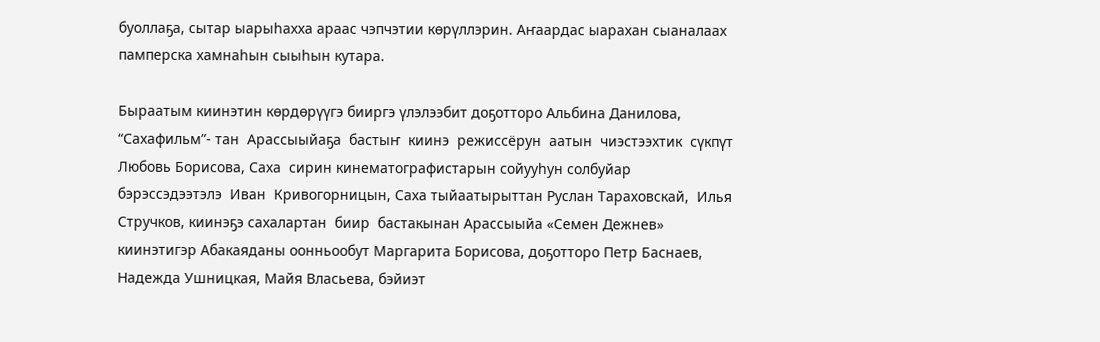буоллаҕа, сытар ыарыһахха араас чэпчэтии көрүллэрин. Аҥаардас ыарахан сыаналаах памперска хамнаһын сыыһын кутара.

Быраатым киинэтин көрдөрүүгэ бииргэ үлэлээбит доҕотторо Альбина Данилова, “Сахафильм”- тан  Арассыыйаҕа  бастыҥ  киинэ  режиссёрун  аатын  чиэстээхтик  сүкпүт Любовь Борисова, Саха  сирин кинематографистарын сойууһун солбуйар  бэрэссэдээтэлэ  Иван  Кривогорницын, Саха тыйаатырыттан Руслан Тараховскай,  Илья Стручков, киинэҕэ сахалартан  биир  бастакынан Арассыыйа «Семен Дежнев» киинэтигэр Абакаяданы оонньообут Маргарита Борисова, доҕотторо Петр Баснаев, Надежда Ушницкая, Майя Власьева, бэйиэт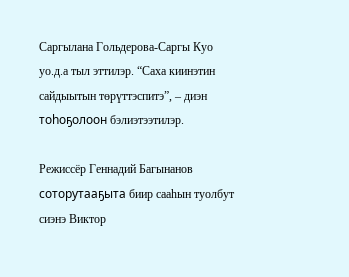Саргылана Гольдерова-Саргы Куо уо.д.а тыл эттилэр. “Саха киинэтин сайдыытын төрүттэспитэ”, – диэн тоһоҕолоон бэлиэтээтилэр.

Режиссёр Геннадий Багынанов соторутааҕыта биир сааһын туолбут сиэнэ Виктор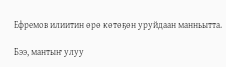Ефремов илиитин өрө көтөҕөн уруйдаан манньытта.

Бээ, мантыҥ улуу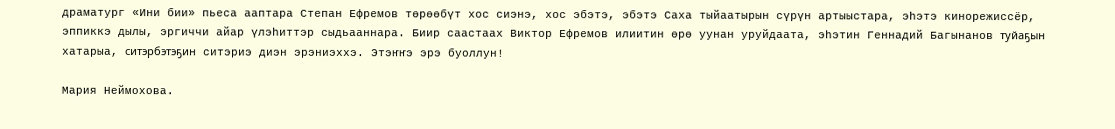драматург «Ини бии» пьеса ааптара Степан Ефремов төрөөбүт хос сиэнэ, хос эбэтэ, эбэтэ Саха тыйаатырын сүрүн артыыстара, эһэтэ кинорежиссёр, эппиккэ дылы, эргиччи айар үлэһиттэр сыдьааннара. Биир саастаах Виктор Ефремов илиитин өрө уунан уруйдаата, эһэтин Геннадий Багынанов туйаҕын хатарыа, ситэрбэтэҕин ситэриэ диэн эрэниэххэ. Этэҥҥэ эрэ буоллун!

Мария Неймохова.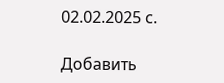02.02.2025 с.

Добавить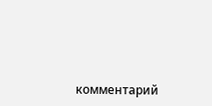комментарий